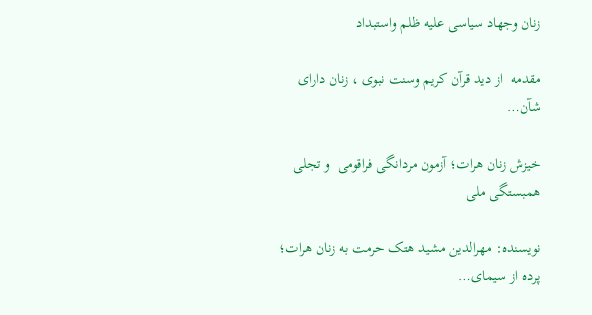زنان وجهاد سیاسی علیه ظلم واستبداد

مقدمه  از دید قرآن کریم وسنت نبوی ، زنان دارای شآن…

خیزش زنان هرات؛ آزمون مردانگی فراقومی  و تجلی همبستگی ملی

نویسنده: مهرالدین مشید هتک حرمت به زنان هرات؛ پرده از سیمای…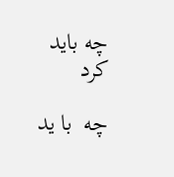چه باید کرد

چه  با ید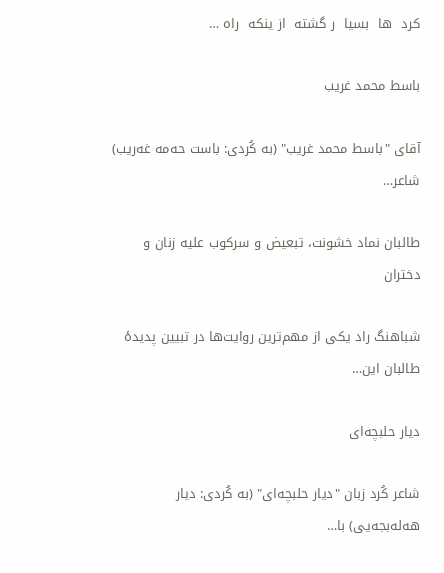کرد  ها  بسیا  ر گشته  از ینکه  راه …

باسط محمد غریب

آقای "باسط محمد غریب" (به کُردی: باست حەمە غەریب) شاعر…

طالبان نماد خشونت، تبعیض و سرکوب علیه زنان و دختران

شباهنگ راد یکی از مهم‌ترین روایت‌ها در تبیین پدیدهٔ طالبان این…

دیار حلبچه‌ای

شاعر کُرد زبان "دیار حلبچه‌ای" (به کُردی: دیار هه‌له‌بجه‌یی) با…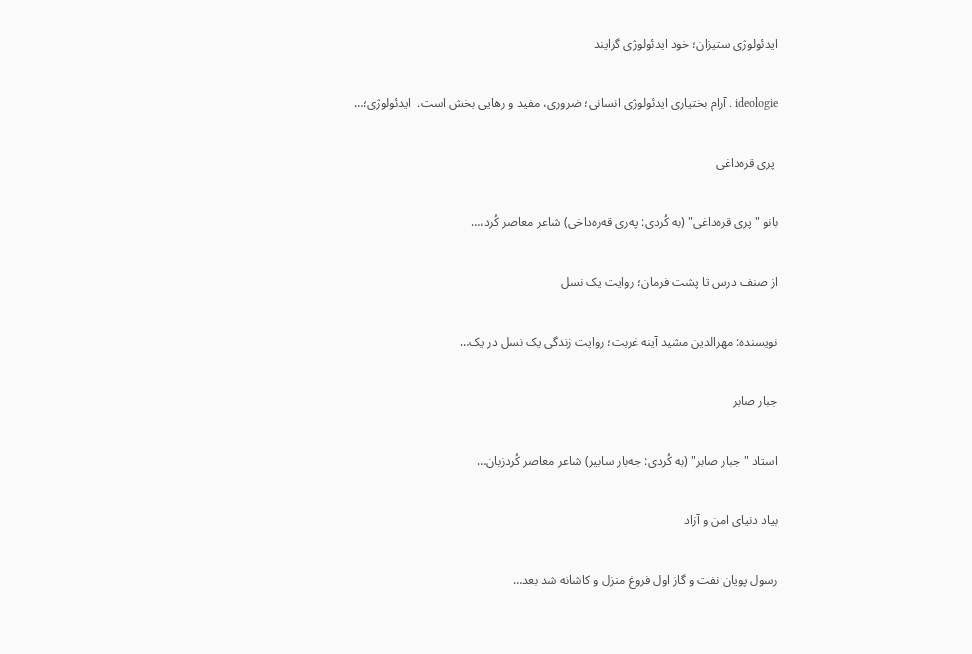ایدئولوژی ستیزان؛ خود ایدئولوژی گرایند

ideologie . آرام بختیاری ایدئولوژی انسانی؛ ضروری، مفید و رهایی بخش است.  ایدئولوژی؛…

 پری قره‌داغی

بانو "پری قره‌داغی" (به کُردی: پەری قەرەداخی) شاعر معاصر کُرد،…

از صنف درس تا پشت فرمان؛ روایت یک نسل

نویسنده: مهرالدین مشید آینه غربت؛ روایت زندگی یک نسل در یک…

جبار صابر

استاد "جبار صابر" (به کُردی: جەبار سابیر) شاعر معاصر کُردزبان…

بیاد دنیای امن و آزاد

رسول پویان نفت و گاز اول فروغ منزل و کاشانه شد بعد…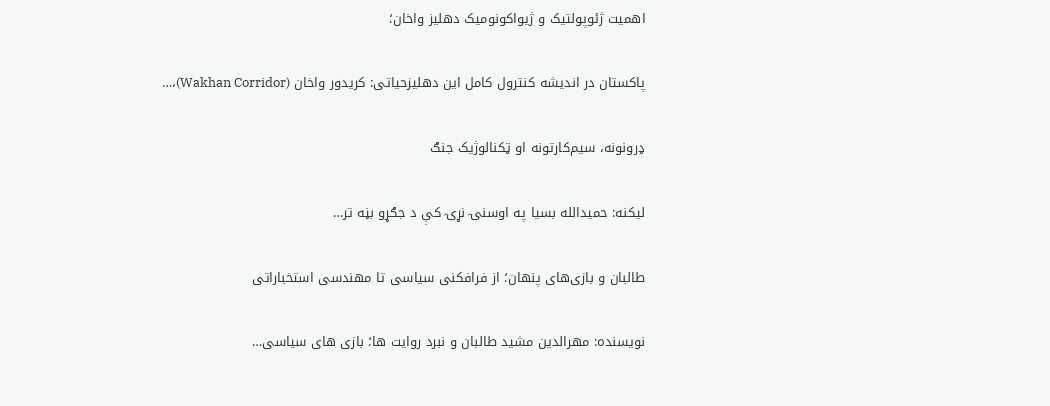اهمیت ژئوپولتیک و ژیواکونومیک دهلیز واخان؛

پاکستان در اندیشه کنترول کامل این دهلیزحیاتی: کریدور واخان (Wakhan Corridor)،…

ډرونونه، سیم‌کارتونه او ټکنالوژیک جنګ

ليکنه: حميدالله بسيا په اوسنۍ نړۍ کې د جګړو بڼه تر…

طالبان و بازی‌های پنهان؛ از فرافکنی سیاسی تا مهندسی استخباراتی

نویسنده: مهرالدین مشید طالبان و نبرد روایت ها؛ بازی های سیاسی…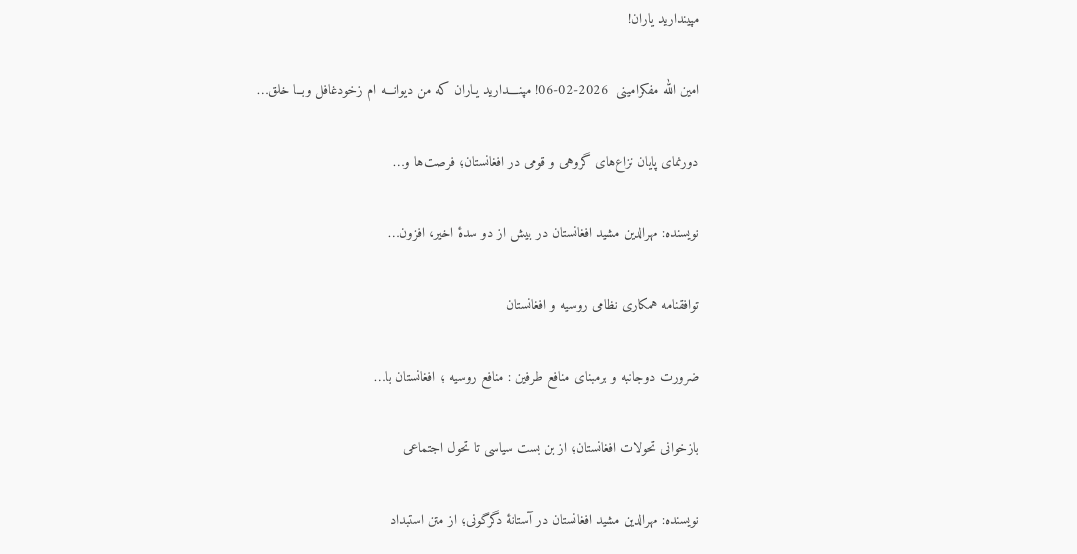مپیندارید یاران!

امین الله مفکرامینی  2026-02-06! مپنــــدارید یـاران که من دیوانـــه ام زخودغافل وبــا خلق…

دورنمای پایان نزاع‌های گروهی و قومی در افغانستان؛ فرصت‌ها و…

نویسنده: مهرالدین مشید افغانستان در بیش از دو سدهٔ اخیر، افزون…

توافقنامه همکاری نظامی روسیه و افغانستان

ضرورت دوجانبه و برمبنای منافع طرفین : منافع روسیه ؛ افغانستان با…

بازخوانی تحولات افغانستان؛ از بن بست سیاسی تا تحول اجتماعی

نویسنده: مهرالدین مشید افغانستان در آستانهٔ دگرگونی؛ از متن استبداد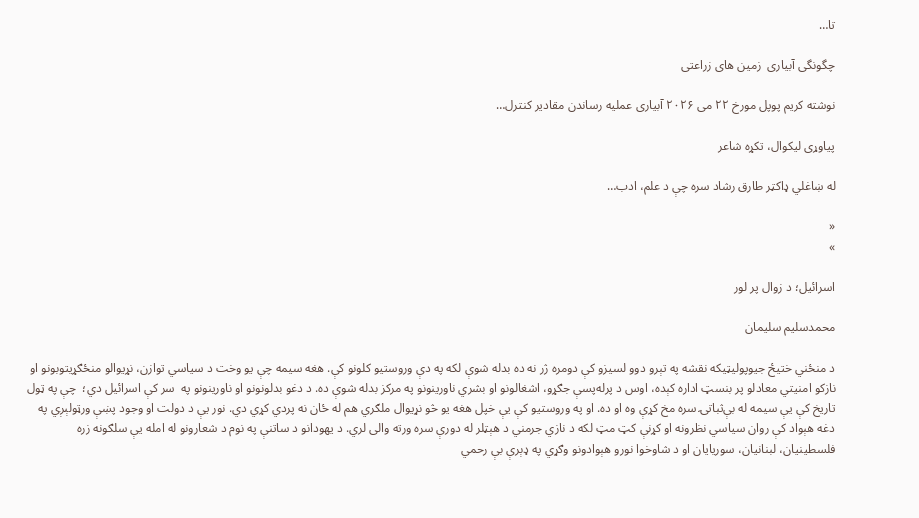تا…

چگونگی آبیاری  زمین های زراعتی

نوشته کریم پوپل مورخ ۲۲ می ۲۰۲۶ آبیاری عملیه رساندن مقادیر کنترل…

پیاوړی لیکوال، تکړه شاعر

له ښاغلي ډاکټر طارق رشاد سره چې د علم، ادب…

«
»

اسرائیل؛ د زوال پر لور

محمدسلیم سليمان

د منځني ختیځ جیوپولیټیکه نقشه په تېرو دوو لسیزو کې دومره ژر نه ده بدله شوې لکه په دې وروستیو کلونو کې. هغه سیمه چې یو وخت د سیاسي توازن، نړیوالو منځګړیتوبونو او نازکو امنیتي معادلو پر بنسټ اداره کېده، اوس د پرله‌پسې جګړو، اشغالونو او بشري ناورینونو په مرکز بدله شوې ده. د دغو بدلونونو او ناورينونو په  سر کې اسرائیل دي؛  چې په ټول تاريخ کې یې سیمه له بې‌ثباتۍ سره مخ کړې وه او ده. او په وروستيو کې یې خپل هغه يو څو نړيوال ملګري هم له ځان نه پردي کړي دي. نور یې د دولت او وجود پښې ورټولېږي په دغه هېواد کې روان سیاسي نظرونه او کړنې کټ مټ لکه د نازي جرمني د هېټلر له دورې سره ورته والی لري. د یهودانو د ساتنې په نوم د شعارونو له امله یې سلګونه زره فلسطينيان، لبنانيان، سوريايان او د شاوخوا نورو هېوادونو وګړي په ډېرې بې رحمي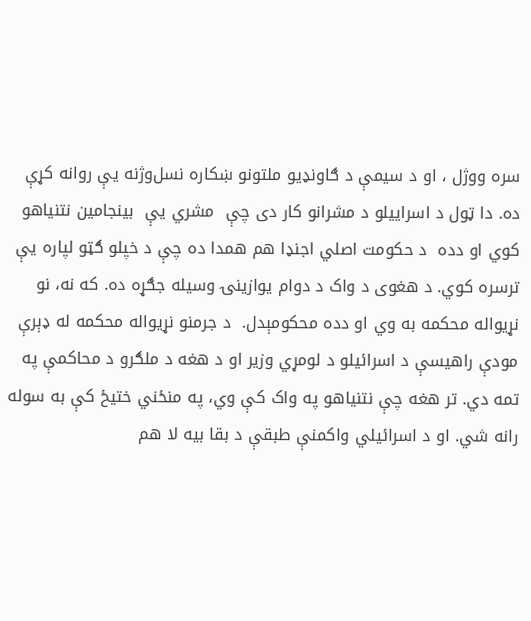سره ووژل ، او د سیمې د ګاونډیو ملتونو ښکاره نسل‌وژنه یې روانه کړې ده. دا ټول د اسراييلو د مشرانو کار دی چې  مشري یې  بينجامين نتنیاهو کوي او دده  د حکومت اصلي اجنډا هم همدا ده چې د خپلو ګټو لپاره یې ترسره کوي. د هغوی د واک د دوام یوازینۍ وسیله جګړه ده. که نه، نو نړیواله محکمه به وي او دده محکومېدل.  د جرمنو نړيواله محکمه له ډېرې مودې راهیسې د اسرائیلو د لومړي وزیر او د هغه د ملګرو د محاکمې په تمه دي. تر هغه چې نتنیاهو په واک کې وي، په منځني ختیځ کې به سوله رانه شي. او د اسرائیلي واکمنې طبقې د بقا بیه لا هم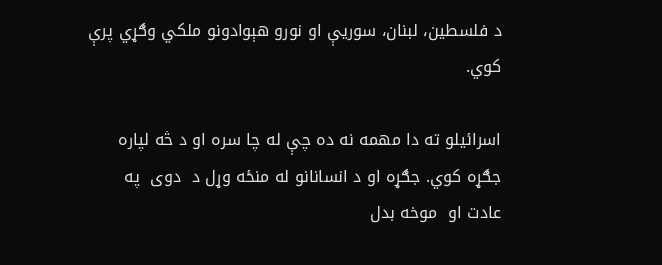د فلسطین، لبنان، سوریې او نورو هېوادونو ملکي وګړي پرې کوي.

اسرائیلو ته دا مهمه نه ده چې له چا سره او د څه لپاره جګړه کوي. جګړه او د انسانانو له منځه وړل د  دوی  په  عادت او  موخه بدل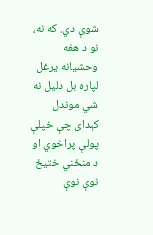شوې دي. که نه، نو د هغه وحشیانه یرغل لپاره بل دلیل نه شي موندل کېدای چې خپلې پولې پراخوي او د منځني ختیځ نوې نوې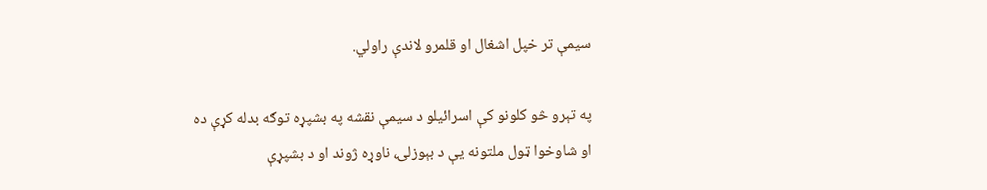سیمې تر خپل اشغال او قلمرو لاندې راولي.

په تېرو څو کلونو کې اسرائیلو د سیمې نقشه په بشپړه توګه بدله کړې ده او شاوخوا ټول ملتونه یې د بېوزلۍ، ناوړه ژوند او د بشپړې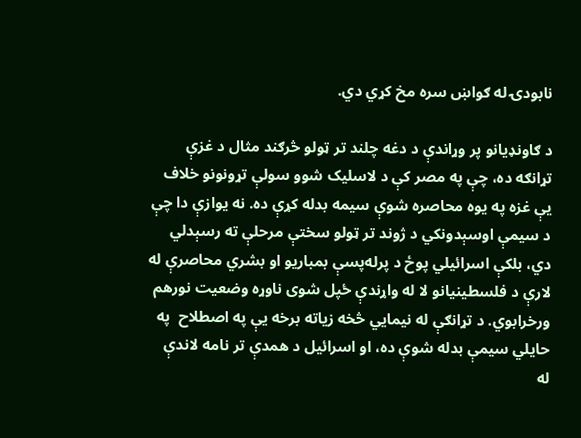نابودۍ له ګواښ سره مخ کړي دي.

د ګاونډیانو پر وړاندې د دغه چلند تر ټولو څرګند مثال د غزې تړانګه ده، چې په مصر کې د لاسلیک شوو سولې تړونونو خلاف یې غزه په يوه محاصره شوې سیمه بدله کړې ده. نه یوازې دا چې د سیمې اوسېدونکي د ژوند تر ټولو سختې مرحلې ته رسېدلي دي، بلکې اسرائیلي پوځ د پرله‌پسې بمباریو او بشري محاصرې له لارې د فلسطینیانو لا له واړندې ځپل شوی ناوړه وضعیت نورهم ورخرابوي. د تړانګې له نیمایي څخه زیاته برخه يې په اصطلاح  په حایلي سیمې بدله شوې ده، او اسرائیل د همدې تر نامه لاندې   له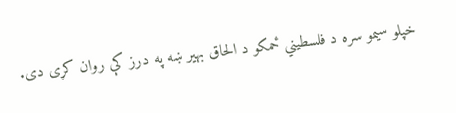خپلو سيمو سره د فلسطیني ځمکو د الحاق بهیر ښه په درز کې روان کړی دی.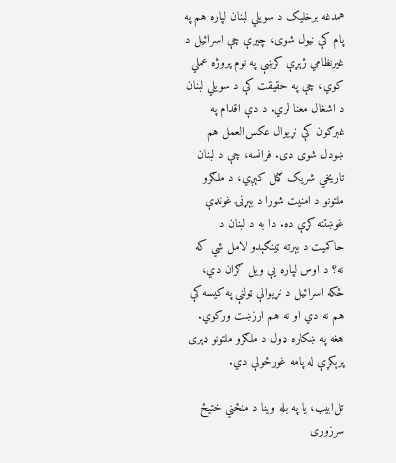همدغه برخلیک د سویلي لبنان لپاره هم په پام کې نیول شوی، چیرې چې اسرائیل د غیرنظامي ژېړې کرښې په نوم پروژه عملي کوي، چې په حقیقت کې د سویلي لبنان د اشغال معنا لري. د دې اقدام په غبرګون کې نړیوال عکس‌العمل هم ښودل شوی دی. فرانسه، چې د لبنان تاریخي شریک ګڼل کېږي، د ملګرو ملتونو د امنیت شورا د بېړنۍ غونډې غوښتنه کړې ده. دا به د لبنان د حاکمیت د بېرته ټینګېدو لامل شي که نه؟ د اوس لپاره يې ویل ګران دي، ځکه اسرائیل د نړیوالې ټولنې په کيسه کې هم نه دي او نه هم ارزښت ورکوي. هغه په ښکاره ډول د ملګرو ملتونو ډېری پرېکړې له پامه غورځولې دي.

تل‌ابیب، یا په بله وینا د منځني ختیځ  سرزوری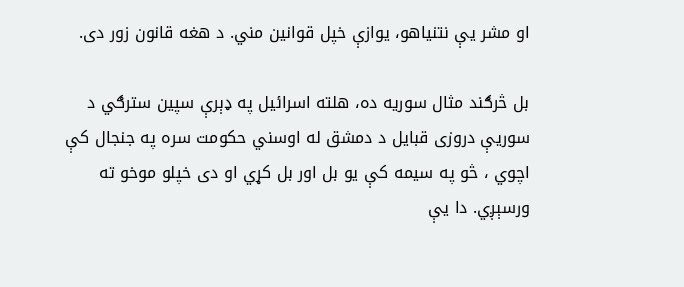او مشر یې نتنیاهو، یوازې خپل قوانین مني. د هغه قانون زور دی.

بل څرګند مثال سوریه ده، هلته اسرائیل په ډېرې سپين سترګي د سوريې دروزی قبايل د دمشق له اوسني حکومت سره په جنجال کې اچوي ، څو په سیمه کې یو بل اور بل کړي او دی خپلو موخو ته ورسېږي. دا یې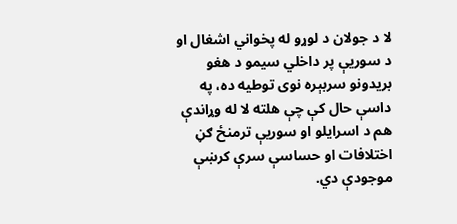لا د جولان د لوړو له پخواني اشغال او د سوریې پر داخلي سیمو د هغو بریدونو سربېره نوی توطيه ده، په داسې حال کې چې هلته لا له وړاندې هم د اسرايلو او سوريې ترمنځ ګڼ اختلافات او حساسې سرې کرښې موجودې دي.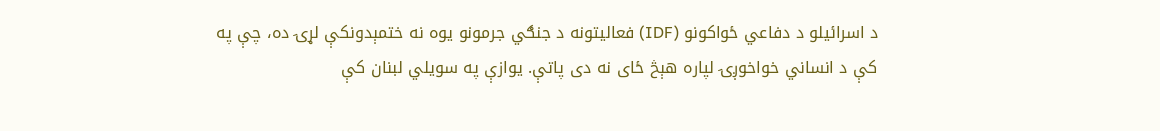د اسرائیلو د دفاعي ځواکونو (IDF) فعالیتونه د جنګي جرمونو یوه نه ختمېدونکې لړۍ ده، چې په کې د انساني خواخوږۍ لپاره هېڅ ځای نه دی پاتې. یوازې په سویلي لبنان کې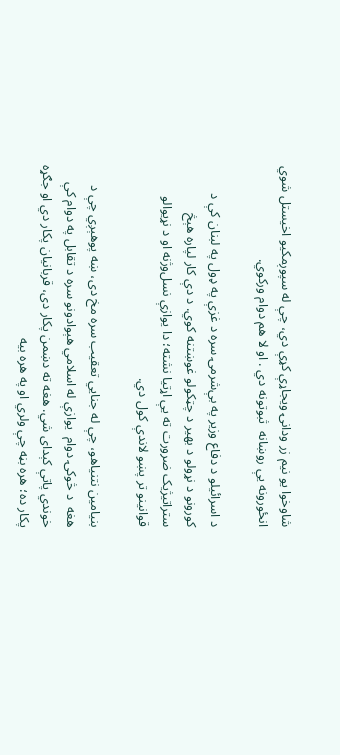شاوخوا یو نیم زر ودانۍ ویجاړې کړې دي، چې له سپوږمکيو اخيستل شوي انځورونه یې روښانه  ثبوتونه دي . او لا هم دوام ورکوي.

د اسرائیلو د دفاع وزیر په بې‌شرمۍ سره د غزې په ډول په لبنان کې د کورونو د نړولو د بهیر د چټکولو غوښتنه کوي. د دې کار لپاره هېڅ ستراتیژیک ضرورت ته یې اړتيا نشته؛ دا یوازې نسل‌وژنه او د نړیوالو قوانینو تر پښو لاندې کول دي.

بنیامین نتنیاهو، چې له جنایي تعقیب سره مخ دی، ښه پوهېږي چې د هغه  د څوکۍ دوام  یوازې له اسلامي هېوادونو سره د تقابل په دوام کې خوندي پاتې کېدای شي. هغه ته دښمن پکار دی، قربانیان پکار دي او جګړه پکار ده؛ هره بڼه چې ولري او په هره بیه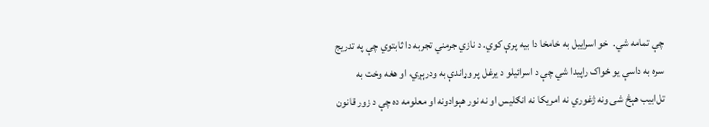چې تمامه شي.  خو اسراييل به خامخا دا بیه پرې کوي. د نازي جرمني تجربه دا ثابتوي چې په تدريج سره به داسې يو ځواک راپیدا شي چې د اسرائیلو د یرغل پر وړاندې به ودرېږي، او هغه وخت به تل‌ابیب هېڅ شی ونه ژغوري نه امریکا نه انګليس او نه نور هېوادونه او معلومه ده چې د زور قانون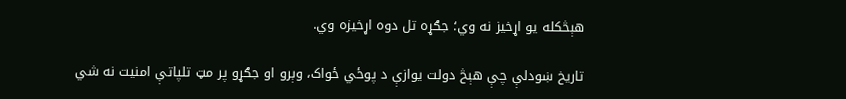هېڅکله یو اړخیز نه وي؛ جګړه تل دوه اړخیزه وي.

تاریخ ښودلې چې هېڅ دولت یوازې د پوځي ځواک، وېرو او جګړو پر مټ تلپاتې امنیت نه شي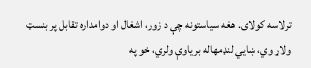ترلاسه کولای. هغه سیاستونه چې د زور، اشغال او دوامداره تقابل پر بنسټ ولاړ وي، ښایي لنډمهاله بریاوې ولري، خو په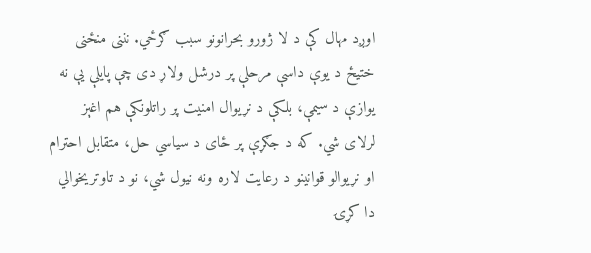اوږد مهال کې د لا ژورو بحرانونو سبب ګرځي. نننی منځنی ختیځ د یوې داسې مرحلې پر درشل ولاړ دی چې پایلې یې نه یوازې د سیمې، بلکې د نړیوال امنیت پر راتلونکې هم اغېز لرلای شي. که د جګړې پر ځای د سیاسي حل، متقابل احترام او نړیوالو قوانینو د رعایت لاره ونه نیول شي، نو د تاوتریخوالي دا کړۍ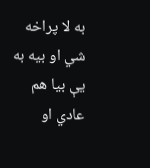به لا پراخه شي او بیه به یې بیا هم عادي او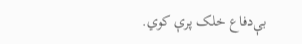بې‌دفاع خلک پرې کوي.